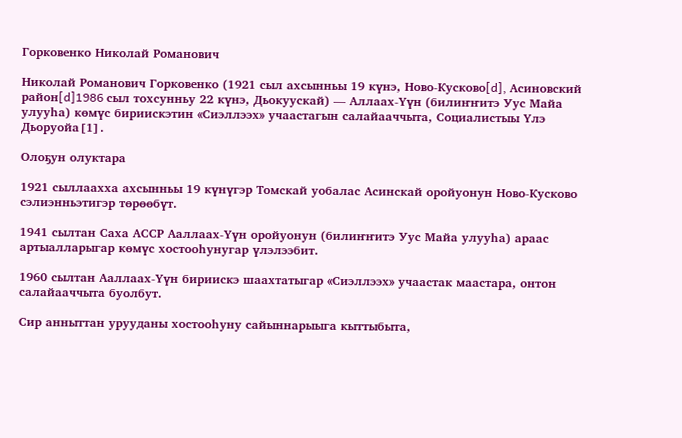Горковенко Николай Романович

Николай Романович Горковенко (1921 сыл ахсынньы 19 күнэ, Ново-Кусково[d], Асиновский район[d]1986 сыл тохсунньу 22 күнэ, Дьокуускай) — Аллаах-Үүн (билиҥҥитэ Уус Майа улууһа) көмүс бириискэтин «Сиэллээх» учаастагын салайааччыта, Социалистыы Үлэ Дьоруойа[1].

Олоҕун олуктара

1921 сыллаахха ахсынньы 19 күнүгэр Томскай уобалас Асинскай оройуонун Ново-Кусково сэлиэнньэтигэр төрөөбүт.

1941 сылтан Саха АССР Ааллаах-Үүн оройуонун (билиҥҥитэ Уус Майа улууһа) араас артыалларыгар көмүс хостооһунугар үлэлээбит.

1960 сылтан Ааллаах-Үүн бириискэ шаахтатыгар «Сиэллээх» учаастак маастара, онтон салайааччыта буолбут.

Сир анныттан урууданы хостооһуну сайыннарыыга кыттыбыта,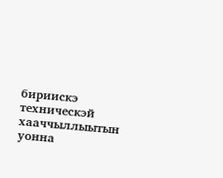бириискэ техническэй хааччыллыытын уонна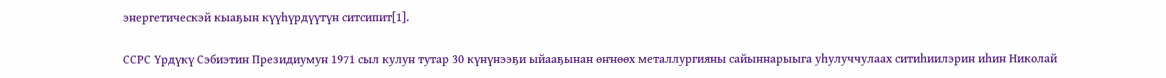энергетическэй кыаҕын күүһүрдүүтүн ситсипит[1].

ССРС Үрдүкү Сэбиэтин Президиумун 1971 сыл кулун тутар 30 күнүнээҕи ыйааҕынан өҥнөөх металлургияны сайыннарыыга уһулуччулаах ситиһиилэрин иһин Николай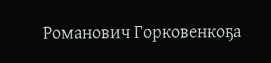Романович Горковенкоҕа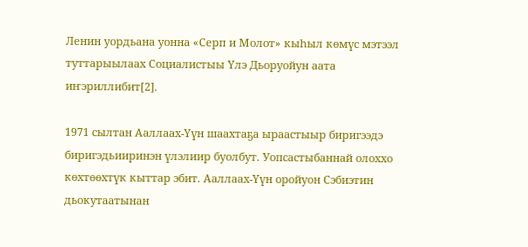Ленин уордьана уонна «Серп и Молот» кыһыл көмүс мэтээл туттарыылаах Социалистыы Үлэ Дьоруойун аата иҥэриллибит[2].

1971 сылтан Ааллаах-Үүн шаахтаҕа ыраастыыр биригээдэ биригэдьииринэн үлэлиир буолбут. Уопсастыбаннай олоххо көхтөөхтүк кыттар эбит. Ааллаах-Үүн оройуон Сэбиэтин дьокутаатынан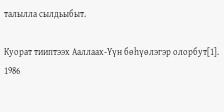талылла сылдьыбыт.

Куорат тииптээх Ааллаах-Үүн бөһүөлэгэр олорбут[1]. 1986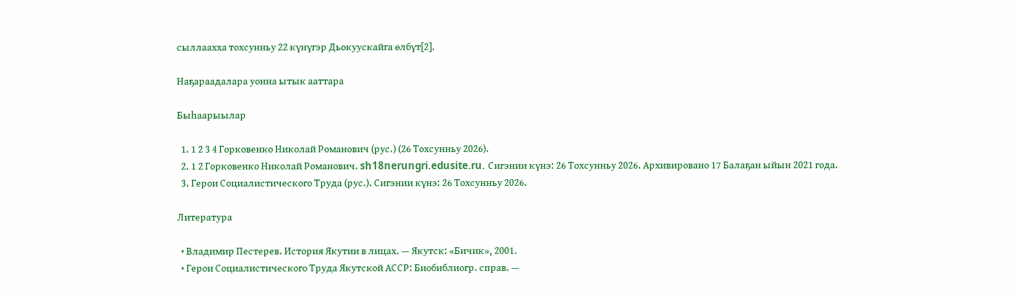сыллаахха тохсунньу 22 күнүгэр Дьокуускайга өлбүт[2].

Наҕараадалара уонна ытык ааттара

Быһаарыылар

  1. 1 2 3 4 Горковенко Николай Романович (рус.) (26 Тохсунньу 2026).
  2. 1 2 Горковенко Николай Романович. sh18nerungri.edusite.ru. Сигэнии күнэ: 26 Тохсунньу 2026. Архивировано 17 Балаҕан ыйын 2021 года.
  3. Герои Социалистического Труда (рус.). Сигэнии күнэ: 26 Тохсунньу 2026.

Литература

  • Владимир Пестерев. История Якутии в лицах. — Якутск: «Бичик», 2001.
  • Герои Социалистического Труда Якутской АССР: Биобиблиогр. справ. —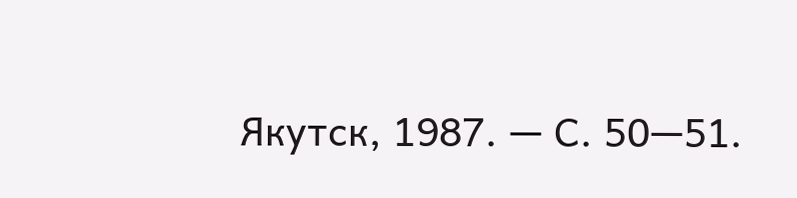Якутск, 1987. — С. 50—51.